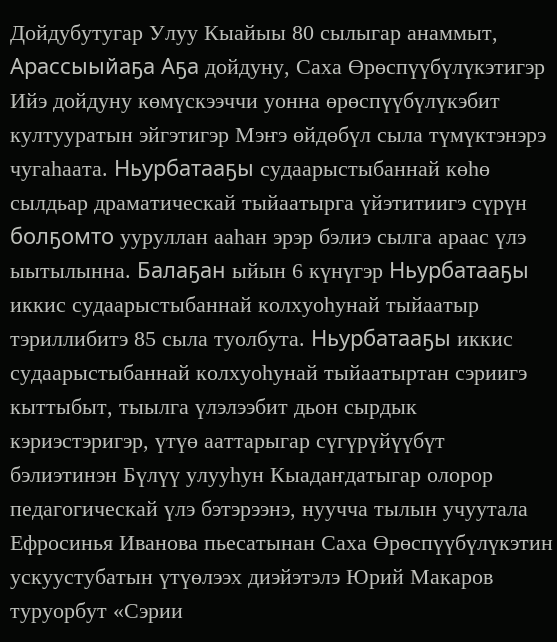Дойдубутугар Улуу Кыайыы 80 сылыгар анаммыт, Арассыыйаҕа Аҕа дойдуну, Саха Өрөспүүбүлүкэтигэр Ийэ дойдуну көмүскээччи уонна өрөспүүбүлүкэбит култууратын эйгэтигэр Мэҥэ өйдөбүл сыла түмүктэнэрэ чугаһаата. Ньурбатааҕы судаарыстыбаннай көһө сылдьар драматическай тыйаатырга үйэтитиигэ сүрүн болҕомто ууруллан ааһан эрэр бэлиэ сылга араас үлэ ыытылынна. Балаҕан ыйын 6 күнүгэр Ньурбатааҕы иккис судаарыстыбаннай колхуоһунай тыйаатыр тэриллибитэ 85 сыла туолбута. Ньурбатааҕы иккис судаарыстыбаннай колхуоһунай тыйаатыртан сэриигэ кыттыбыт, тыылга үлэлээбит дьон сырдык кэриэстэригэр, үтүө ааттарыгар сүгүрүйүүбүт бэлиэтинэн Бүлүү улууһун Кыадаҥдатыгар олорор педагогическай үлэ бэтэрээнэ, нуучча тылын учуутала Ефросинья Иванова пьесатынан Саха Өрөспүүбүлүкэтин ускуустубатын үтүөлээх диэйэтэлэ Юрий Макаров туруорбут «Сэрии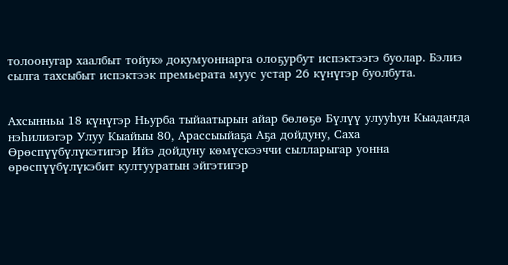толоонугар хаалбыт тойук» докумуоннарга олоҕурбут испэктээгэ буолар. Бэлиэ сылга тахсыбыт испэктээк премьерата муус устар 26 күнүгэр буолбута.


Ахсынньы 18 күнүгэр Ньурба тыйаатырын айар бөлөҕө Бүлүү улууһун Кыадаҥда нэһилиэгэр Улуу Кыайыы 80, Арассыыйаҕа Аҕа дойдуну, Саха Өрөспүүбүлүкэтигэр Ийэ дойдуну көмүскээччи сылларыгар уонна өрөспүүбүлүкэбит култууратын эйгэтигэр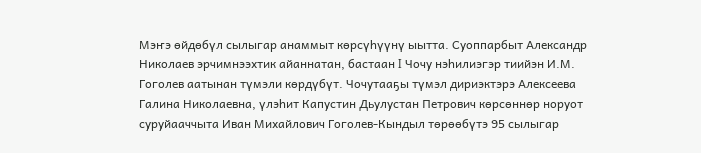Мэҥэ өйдөбүл сылыгар анаммыт көрсүһүүнү ыытта. Суоппарбыт Александр Николаев эрчимнээхтик айаннатан, бастаан I Чочу нэһилиэгэр тиийэн И.М. Гоголев аатынан түмэли көрдүбүт. Чочутааҕы түмэл дириэктэрэ Алексеева Галина Николаевна, үлэһит Капустин Дьулустан Петрович көрсөннөр норуот суруйааччыта Иван Михайлович Гоголев-Кындыл төрөөбүтэ 95 сылыгар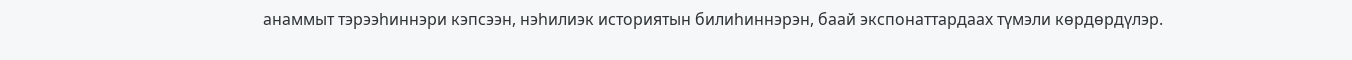анаммыт тэрээһиннэри кэпсээн, нэһилиэк историятын билиһиннэрэн, баай экспонаттардаах түмэли көрдөрдүлэр.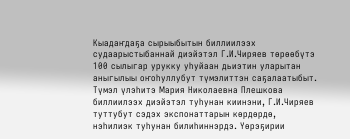Кыадаҥдаҕа сырыыбытын биллиилээх судаарыстыбаннай диэйэтэл Г.И.Чиряев төрөөбүтэ 100 сылыгар урукку уһуйаан дьиэтин уларытан аныгылыы оҥоһуллубут түмэлиттэн саҕалаатыбыт. Түмэл үлэһитэ Мария Николаевна Плешкова биллиилээх диэйэтэл туһунан киинэни, Г.И.Чиряев туттубут сэдэх экспонаттарын көрдөрдө, нэһилиэк туһунан билиһиннэрдэ. Үөрэҕирии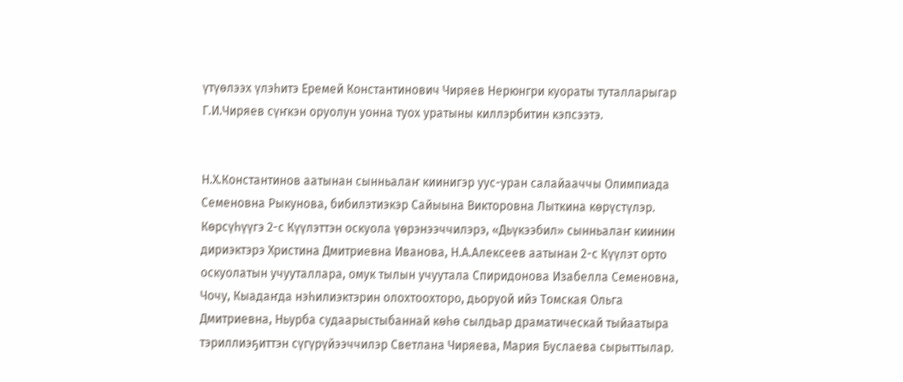үтүөлээх үлэһитэ Еремей Константинович Чиряев Нерюнгри куораты туталларыгар Г.И.Чиряев сүҥкэн оруолун уонна туох уратыны киллэрбитин кэпсээтэ.


Н.Х.Константинов аатынан сынньалаҥ киинигэр уус-уран салайааччы Олимпиада Семеновна Рыкунова, бибилэтиэкэр Сайыына Викторовна Лыткина көрүстүлэр. Көрсүһүүгэ 2-с Күүлэттэн оскуола үөрэнээччилэрэ, «Дьүкээбил» сынньалаҥ киинин дириэктэрэ Христина Дмитриевна Иванова, Н.А.Алексеев аатынан 2-с Күүлэт орто оскуолатын учууталлара, омук тылын учуутала Спиридонова Изабелла Семеновна, Чочу, Кыадаҥда нэһилиэктэрин олохтоохторо, дьоруой ийэ Томская Ольга Дмитриевна, Ньурба судаарыстыбаннай көһө сылдьар драматическай тыйаатыра тэриллиэҕиттэн сүгүрүйээччилэр Светлана Чиряева, Мария Буслаева сырыттылар.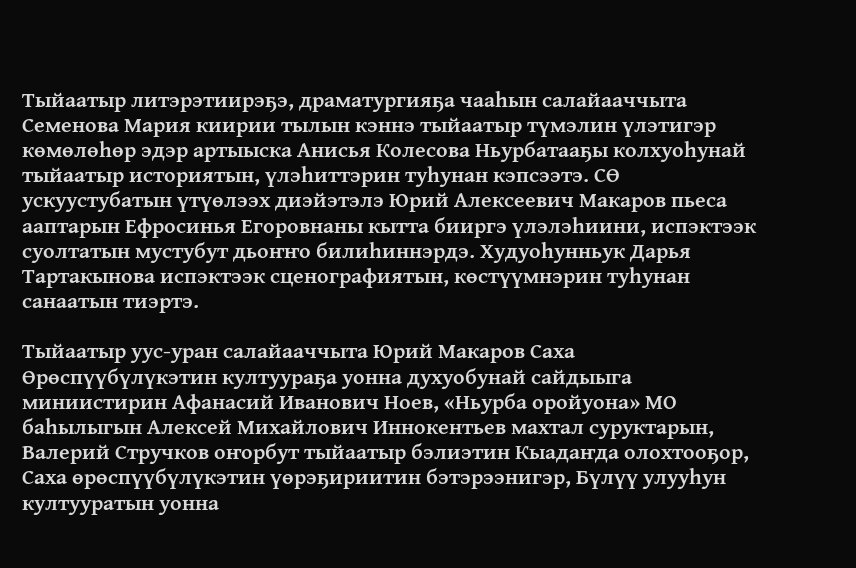Тыйаатыр литэрэтиирэҕэ, драматургияҕа чааһын салайааччыта Семенова Мария киирии тылын кэннэ тыйаатыр түмэлин үлэтигэр көмөлөһөр эдэр артыыска Анисья Колесова Ньурбатааҕы колхуоһунай тыйаатыр историятын, үлэһиттэрин туһунан кэпсээтэ. СӨ ускуустубатын үтүөлээх диэйэтэлэ Юрий Алексеевич Макаров пьеса ааптарын Ефросинья Егоровнаны кытта бииргэ үлэлэһиини, испэктээк суолтатын мустубут дьоҥҥо билиһиннэрдэ. Худуоһунньук Дарья Тартакынова испэктээк сценографиятын, көстүүмнэрин туһунан санаатын тиэртэ.

Тыйаатыр уус-уран салайааччыта Юрий Макаров Саха Өрөспүүбүлүкэтин култуураҕа уонна духуобунай сайдыыга миниистирин Афанасий Иванович Ноев, «Ньурба оройуона» МО баһылыгын Алексей Михайлович Иннокентьев махтал суруктарын, Валерий Стручков оҥорбут тыйаатыр бэлиэтин Кыадаҥда олохтооҕор, Саха өрөспүүбүлүкэтин үөрэҕириитин бэтэрээнигэр, Бүлүү улууһун култууратын уонна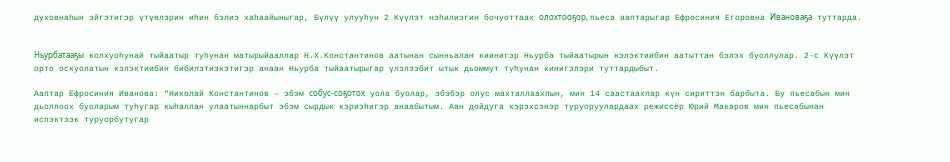духовнаһын эйгэтигэр үтүөлэрин иһин бэлиэ хаһаайыныгар, Бүлүү улууһун 2 Күүлэт нэһилиэгин бочуоттаах олохтооҕор, пьеса ааптарыгар Ефросиния Егоровна Ивановаҕа туттарда.


Ньурбатааҕы колхуоһунай тыйаатыр туһунан матырыйааллар Н.Х.Константинов аатынан сынньалаҥ киинигэр Ньурба тыйаатырын кэлэктиибин аатыттан бэлэх буоллулар. 2-с Күүлэт орто оскуолатын кэлэктиибин бибилэтиэкэтигэр анаан Ньурба тыйаатырыгар үлэлээбит ытык дьоммут туһунан кинигэлэри туттардыбыт.

Ааптар Ефросиния Иванова: “Николай Константинов – эбэм собус-соҕотох уола буолар, эбэбэр олус махталлаахпын, мин 14 саастаахпар күн сириттэн барбыта. Бу пьесабын мин дьоллоох буоларым туһугар кыһаллан улаатыннарбыт эбэм сырдык кэриэһигэр анаабытым. Аан дойдуга кэрэхсэнэр туруоруулардаах режиссёр Юрий Макаров мин пьесабынан испэктээк туруорбутугар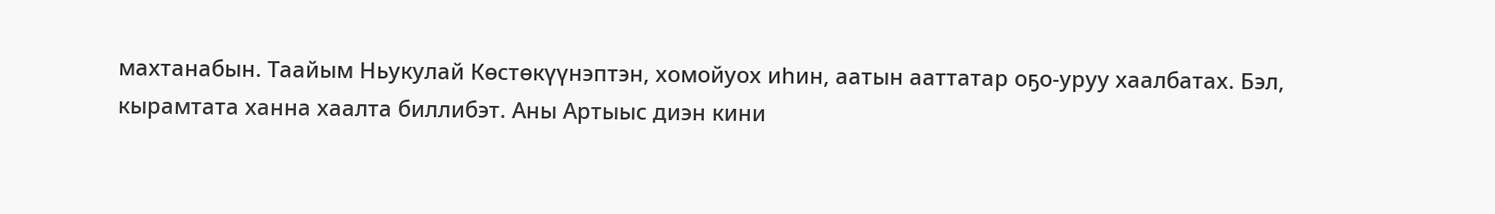махтанабын. Таайым Ньукулай Көстөкүүнэптэн, хомойуох иһин, аатын ааттатар оҕо-уруу хаалбатах. Бэл, кырамтата ханна хаалта биллибэт. Аны Артыыс диэн кини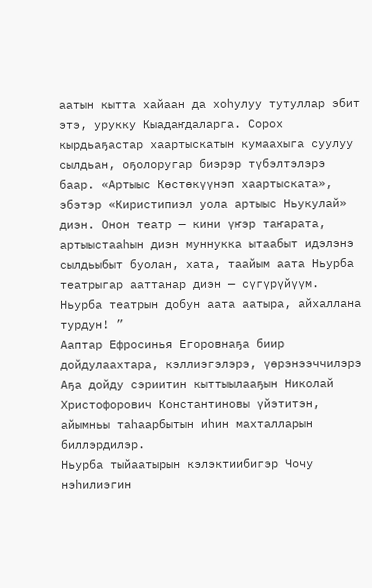аатын кытта хайаан да хоһулуу тутуллар эбит этэ, урукку Кыадаҥдаларга. Сорох кырдьаҕастар хаартыскатын кумаахыга суулуу сылдьан, оҕолоругар биэрэр түбэлтэлэрэ баар. «Артыыс Көстөкүүнэп хаартыската», эбэтэр «Киристипиэл уола артыыс Ньукулай» диэн. Онон театр — кини үҥэр таҥарата, артыыстааһын диэн муннукка ытаабыт идэлэнэ сылдьыбыт буолан, хата, таайым аата Ньурба театрыгар ааттанар диэн — сүгүрүйүүм. Ньурба театрын добун аата аатыра, айхаллана турдун! ”
Ааптар Ефросинья Егоровнаҕа биир дойдулаахтара, кэллиэгэлэрэ, үөрэнээччилэрэ Аҕа дойду сэриитин кыттыылааҕын Николай Христофорович Константиновы үйэтитэн, айымньы таһаарбытын иһин махталларын биллэрдилэр.
Ньурба тыйаатырын кэлэктиибигэр Чочу нэһилиэгин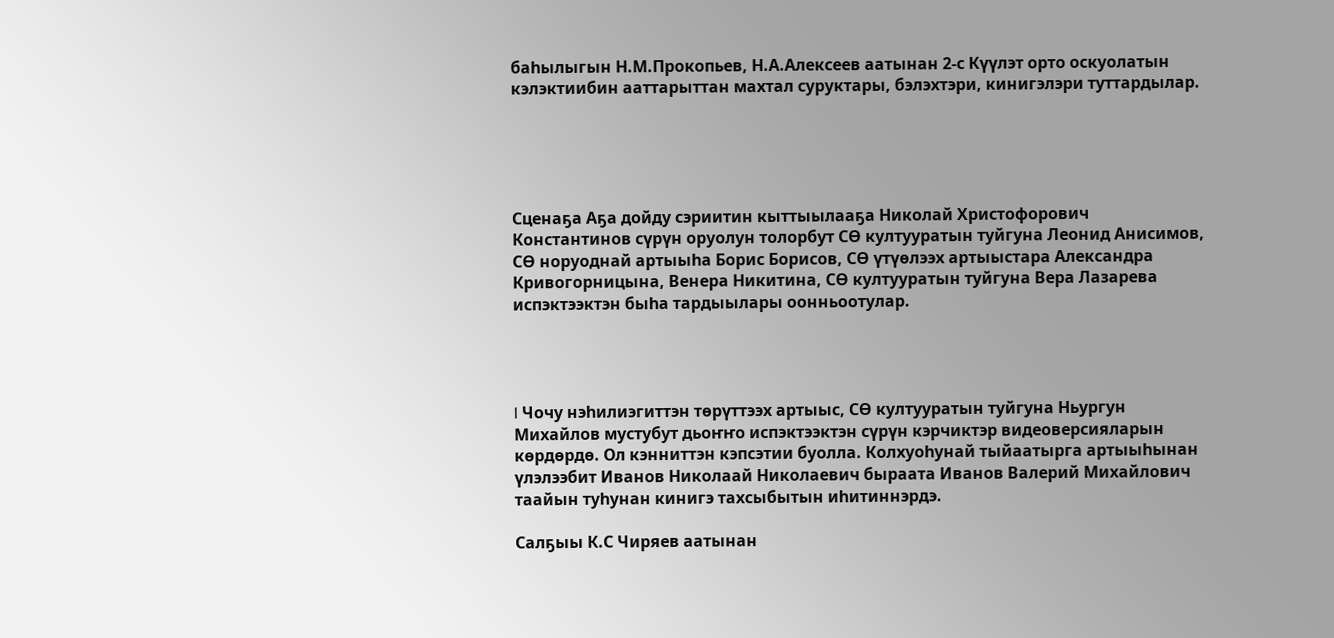баһылыгын Н.М.Прокопьев, Н.А.Алексеев аатынан 2-с Күүлэт орто оскуолатын кэлэктиибин ааттарыттан махтал суруктары, бэлэхтэри, кинигэлэри туттардылар.





Сценаҕа Аҕа дойду сэриитин кыттыылааҕа Николай Христофорович Константинов сүрүн оруолун толорбут СӨ култууратын туйгуна Леонид Анисимов, СӨ норуоднай артыыһа Борис Борисов, СӨ үтүөлээх артыыстара Александра Кривогорницына, Венера Никитина, СӨ култууратын туйгуна Вера Лазарева испэктээктэн быһа тардыылары оонньоотулар.




I Чочу нэһилиэгиттэн төрүттээх артыыс, СӨ култууратын туйгуна Ньургун Михайлов мустубут дьоҥҥо испэктээктэн сүрүн кэрчиктэр видеоверсияларын көрдөрдө. Ол кэнниттэн кэпсэтии буолла. Колхуоһунай тыйаатырга артыыһынан үлэлээбит Иванов Николаай Николаевич быраата Иванов Валерий Михайлович таайын туһунан кинигэ тахсыбытын иһитиннэрдэ.

Салҕыы К.С Чиряев аатынан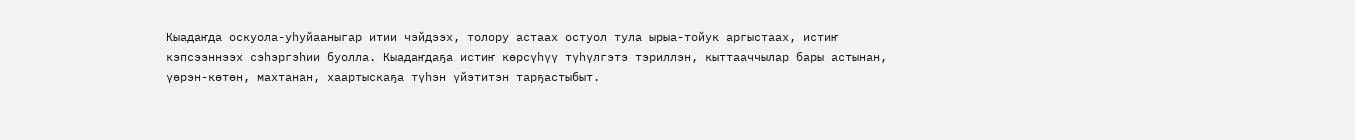Кыадаҥда оскуола-уһуйааныгар итии чэйдээх, толору астаах остуол тула ырыа-тойук аргыстаах, истиҥ кэпсээннээх сэһэргэһии буолла. Кыадаҥдаҕа истиҥ көрсүһүү түһүлгэтэ тэриллэн, кыттааччылар бары астынан, үөрэн-көтөн, махтанан, хаартыскаҕа түһэн үйэтитэн тарҕастыбыт.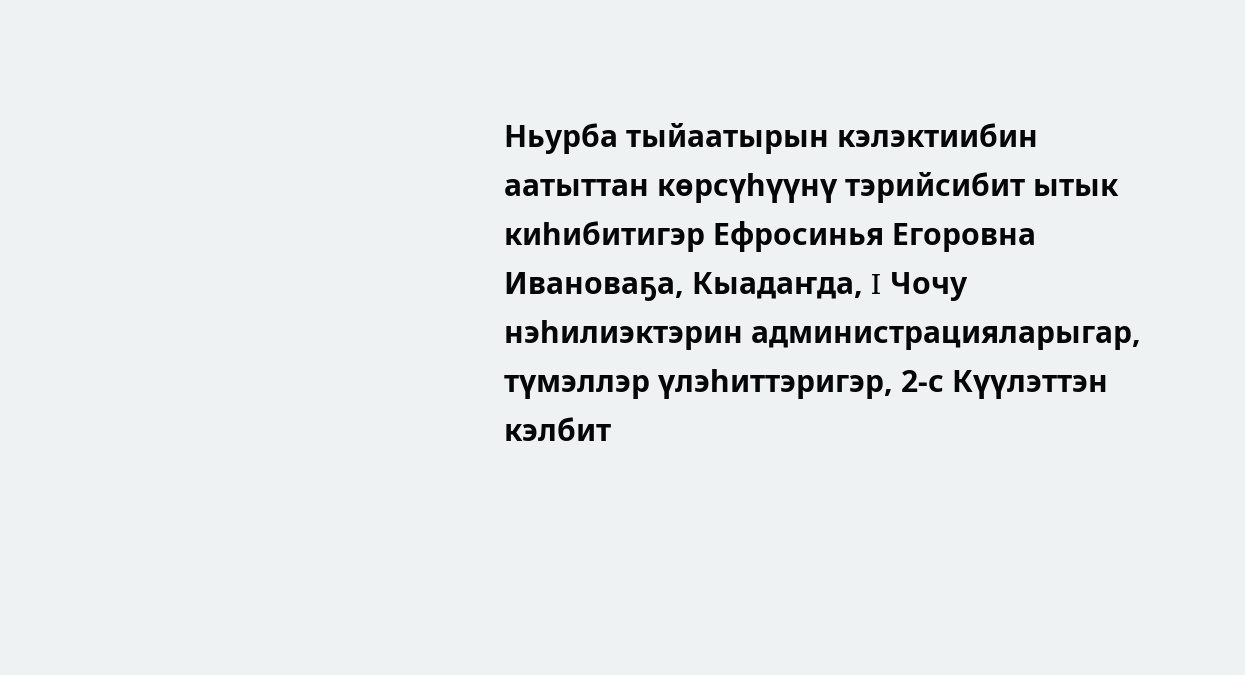Ньурба тыйаатырын кэлэктиибин аатыттан көрсүһүүнү тэрийсибит ытык киһибитигэр Ефросинья Егоровна Ивановаҕа, Кыадаҥда, I Чочу нэһилиэктэрин администрацияларыгар, түмэллэр үлэһиттэригэр, 2-с Күүлэттэн кэлбит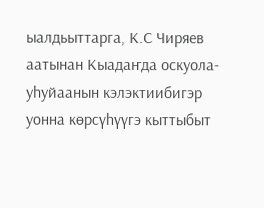ыалдьыттарга, К.С Чиряев аатынан Кыадаҥда оскуола-уһуйаанын кэлэктиибигэр уонна көрсүһүүгэ кыттыбыт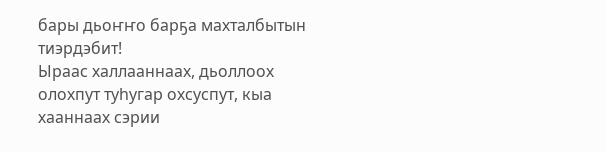бары дьоҥҥо барҕа махталбытын тиэрдэбит!
Ыраас халлааннаах, дьоллоох олохпут туһугар охсуспут, кыа хааннаах сэрии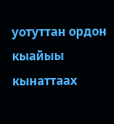уотуттан ордон кыайыы кынаттаах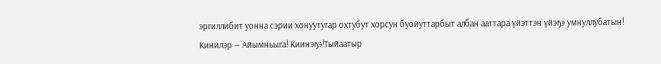эргиллибит уонна сэрии хонуутугар охтубут хорсун буойуттарбыт албан ааттара үйэттэн үйэҕэ умнуллубатын! Кинилэр — Айымньыга! Киинэҕэ!Тыйаатыр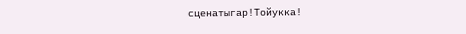сценатыгар!Тойукка!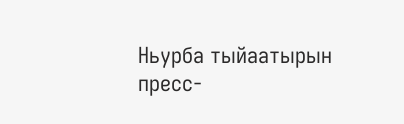Ньурба тыйаатырын пресс-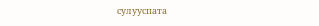сулууспата